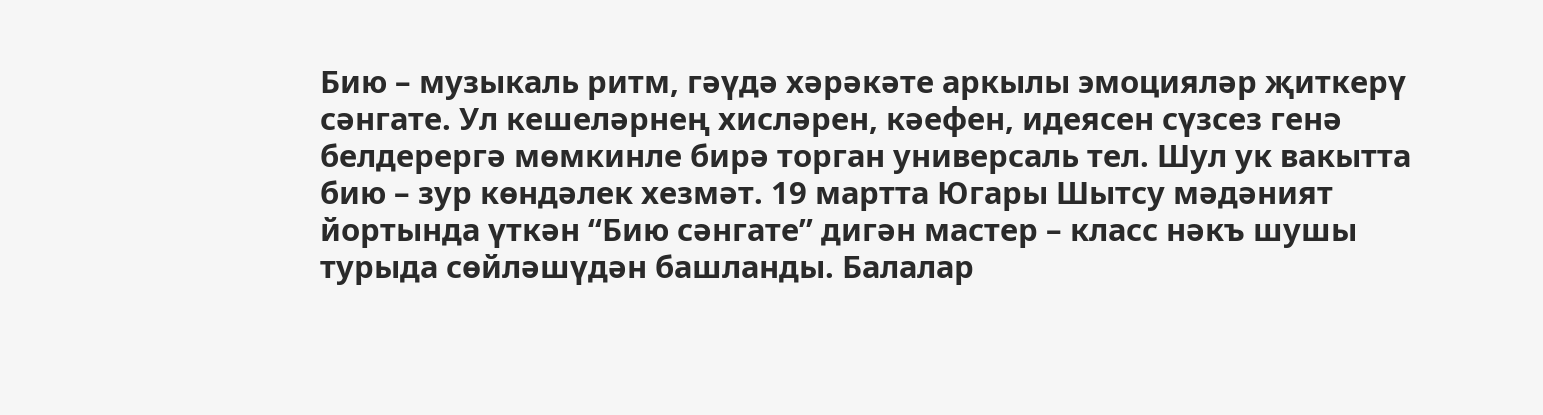Бию – музыкаль ритм, гәүдә хәрәкәте аркылы эмоцияләр җиткерү сәнгате. Ул кешеләрнең хисләрен, кәефен, идеясен сүзсез генә белдерергә мөмкинле бирә торган универсаль тел. Шул ук вакытта бию – зур көндәлек хезмәт. 19 мартта Югары Шытсу мәдәният йортында үткән “Бию сәнгате” дигән мастер – класс нәкъ шушы турыда сөйләшүдән башланды. Балалар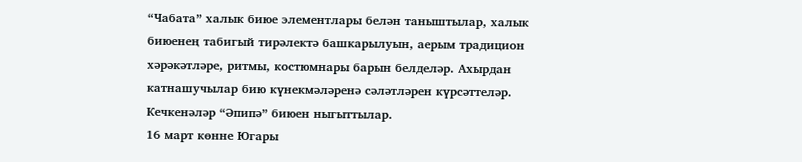“Чабата” халык биюе элементлары белән таныштылар, халык биюенең табигый тирәлектә башкарылуын, аерым традицион хәрәкәтләре, ритмы, костюмнары барын белделәр. Ахырдан катнашучылар бию күнекмәләренә сәләтләрен күрсәттеләр. Кечкенәләр “Әпипә” биюен ныгыттылар.
16 март көнне Югары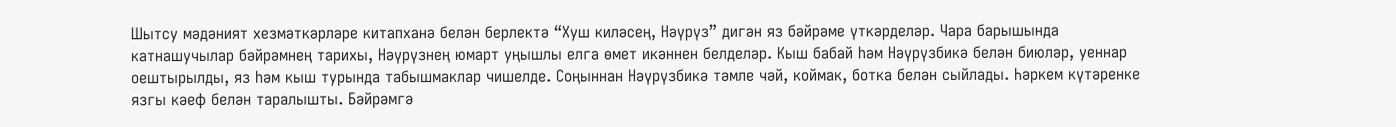Шытсу мәдәният хезмәткәрләре китапханә белән берлектә “Хуш киләсең, Нәүрүз” дигән яз бәйрәме үткәрделәр. Чара барышында катнашучылар бәйрәмнең тарихы, Нәүрүзнең юмарт уңышлы елга өмет икәннен белделәр. Кыш бабай һәм Нәүрүзбикә белән биюләр, уеннар оештырылды, яз һәм кыш турында табышмаклар чишелде. Соңыннан Нәүрүзбикә тәмле чәй, коймак, ботка белән сыйлады. Һәркем күтәренке язгы кәеф белән таралышты. Бәйрәмгә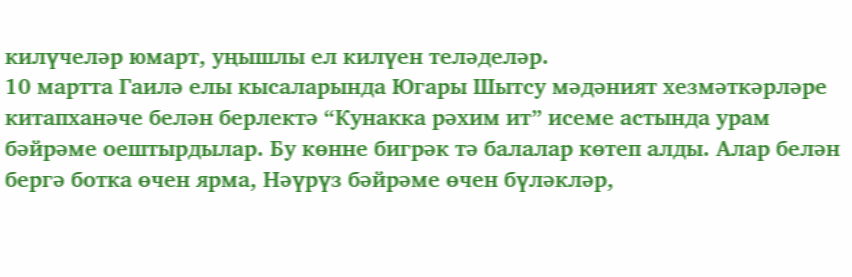килүчеләр юмарт, уңышлы ел килүен теләделәр.
10 мартта Гаилә елы кысаларында Югары Шытсу мәдәният хезмәткәрләре китапханәче белән берлектә “Кунакка рәхим ит” исеме астында урам бәйрәме оештырдылар. Бу көнне бигрәк тә балалар көтеп алды. Алар белән бергә ботка өчен ярма, Нәүрүз бәйрәме өчен бүләкләр,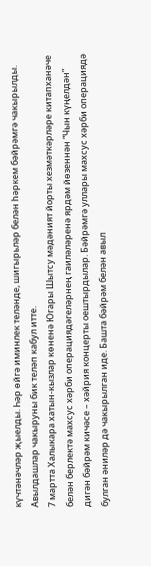күчтәнәчләр җыелды. Һәр өйгә иминлек теләнде, шигырьләр белән һәркем бәйрәмгә чакырылды. Авылдашлар чакыруны бик теләп кабул итте.
7 мартта Халыкара хатын-кызлар көненә Югары Шытсу мәдәният йорты хезмәткәрләре китапханәче белән берлектә махсус хәрби операциядәгеләрнең гаиләләренә ярдәм йөзеннән “Чын күңелдән” дигән бәйрәм кичәсе – хәйрия концерты оештырдылар. Бәйрәмгә уллары махсус хәрби операциядә булган әниләр дә чакырылган иде. Башта бәйрәм белән авыл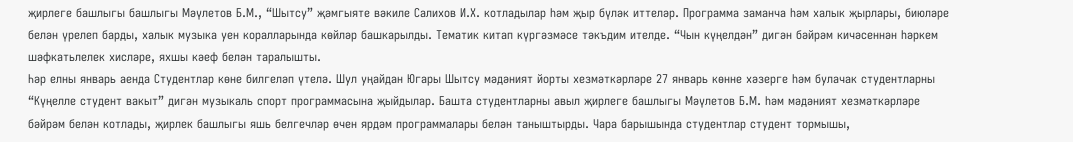җирлеге башлыгы башлыгы Мәүлетов Б.М., “Шытсу” җәмгыяте вәкиле Салихов И.Х. котладылар һәм җыр бүләк иттеләр. Программа заманча һәм халык җырлары, биюләре белән үрелеп барды, халык музыка уен коралларында көйләр башкарылды. Тематик китап күргәзмәсе тәкъдим ителде. “Чын күңелдән” дигән бәйрәм кичәсеннән һәркем шәфкатьлелек хисләре, яхшы кәеф белән таралышты.
Һәр елны январь аенда Студентлар көне билгеләп үтелә. Шул уңайдан Югары Шытсу мәдәният йорты хезмәткәрләре 27 январь көнне хәзерге һәм булачак студентларны “Күңелле студент вакыт” дигән музыкаль спорт программасына җыйдылар. Башта студентларны авыл җирлеге башлыгы Мәүлетов Б.М. һәм мәдәният хезмәткәрләре бәйрәм белән котлады, җирлек башлыгы яшь белгечләр өчен ярдәм программалары белән таныштырды. Чара барышында студентлар студент тормышы,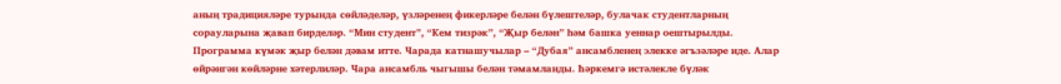аның традицияләре турында сөйләделәр, үзләренең фикерләре белән бүлештеләр, булачак студентларның сорауларына җавап бирделәр. “Мин студент”, “Кем тизрәк”, “Җыр белән” һәм башка уеннар оештырылды. Программа күмәк җыр белән дәвам итте. Чарада катнашучылар – “Дубая” ансамбленең элекке әгъзәләре иде. Алар өйрәнгән көйләрне хәтерлиләр. Чара ансамбль чыгышы белән тәмамланды. Һәркемгә истәлекле бүләк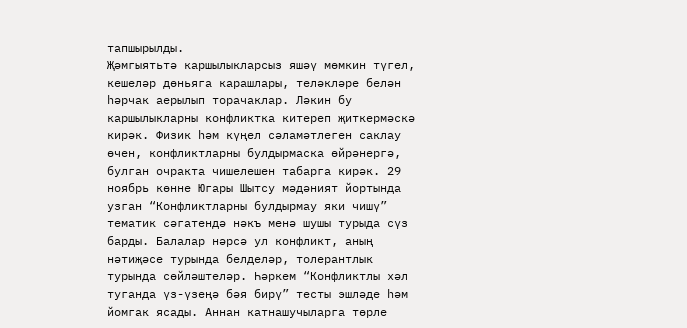тапшырылды.
Җәмгыятьтә каршылыкларсыз яшәү мөмкин түгел, кешеләр дөньяга карашлары, теләкләре белән һәрчак аерылып торачаклар. Ләкин бу каршылыкларны конфликтка китереп җиткермәскә кирәк. Физик һәм күңел сәламәтлеген саклау өчен, конфликтларны булдырмаска өйрәнергә, булган очракта чишелешен табарга кирәк. 29 ноябрь көнне Югары Шытсу мәдәният йортында узган “Конфликтларны булдырмау яки чишү” тематик сәгатендә нәкъ менә шушы турыда сүз барды. Балалар нәрсә ул конфликт, аның нәтиҗәсе турында белделәр, толерантлык турында сөйләштеләр. Һәркем “Конфликтлы хәл туганда үз-үзеңә бәя бирү” тесты эшләде һәм йомгак ясады. Аннан катнашучыларга төрле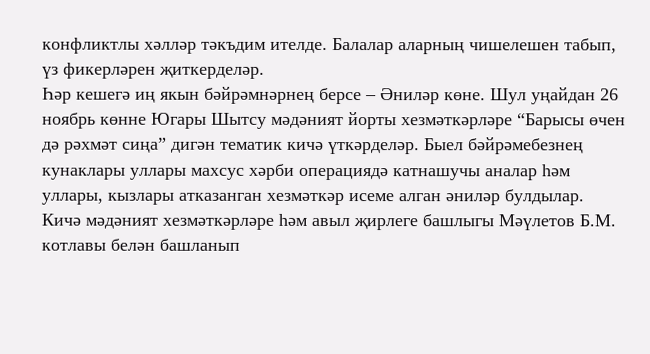конфликтлы хәлләр тәкъдим ителде. Балалар аларның чишелешен табып, үз фикерләрен җиткерделәр.
Һәр кешегә иң якын бәйрәмнәрнең берсе – Әниләр көне. Шул уңайдан 26 ноябрь көнне Югары Шытсу мәдәният йорты хезмәткәрләре “Барысы өчен дә рәхмәт сиңа” дигән тематик кичә үткәрделәр. Быел бәйрәмебезнең кунаклары уллары махсус хәрби операциядә катнашучы аналар һәм уллары, кызлары атказанган хезмәткәр исеме алган әниләр булдылар. Кичә мәдәният хезмәткәрләре һәм авыл җирлеге башлыгы Мәүлетов Б.М. котлавы белән башланып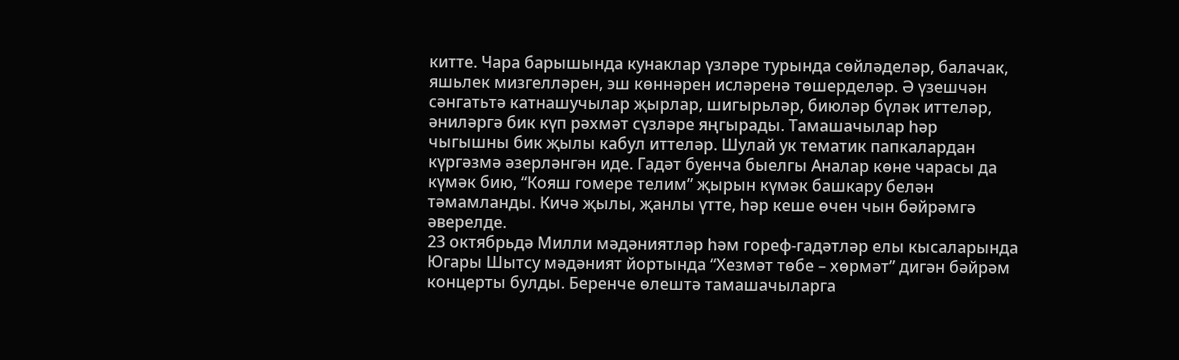китте. Чара барышында кунаклар үзләре турында сөйләделәр, балачак, яшьлек мизгелләрен, эш көннәрен исләренә төшерделәр. Ә үзешчән сәнгатьтә катнашучылар җырлар, шигырьләр, биюләр бүләк иттеләр, әниләргә бик күп рәхмәт сүзләре яңгырады. Тамашачылар һәр чыгышны бик җылы кабул иттеләр. Шулай ук тематик папкалардан күргәзмә әзерләнгән иде. Гадәт буенча быелгы Аналар көне чарасы да күмәк бию, “Кояш гомере телим” җырын күмәк башкару белән тәмамланды. Кичә җылы, җанлы үтте, һәр кеше өчен чын бәйрәмгә әверелде.
23 октябрьдә Милли мәдәниятләр һәм гореф-гадәтләр елы кысаларында Югары Шытсу мәдәният йортында “Хезмәт төбе – хөрмәт” дигән бәйрәм концерты булды. Беренче өлештә тамашачыларга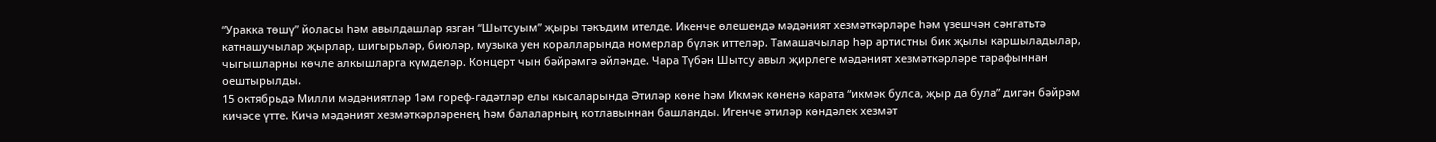“Уракка төшү” йоласы һәм авылдашлар язган “Шытсуым” җыры тәкъдим ителде. Икенче өлешендә мәдәният хезмәткәрләре һәм үзешчән сәнгатьтә катнашучылар җырлар, шигырьләр, биюләр, музыка уен коралларында номерлар бүләк иттеләр. Тамашачылар һәр артистны бик җылы каршыладылар, чыгышларны көчле алкышларга күмделәр. Концерт чын бәйрәмгә әйләнде. Чара Түбән Шытсу авыл җирлеге мәдәният хезмәткәрләре тарафыннан оештырылды.
15 октябрьдә Милли мәдәниятләр 1әм гореф-гадәтләр елы кысаларында Әтиләр көне һәм Икмәк көненә карата “икмәк булса, җыр да була” дигән бәйрәм кичәсе үтте. Кичә мәдәният хезмәткәрләренең һәм балаларның котлавыннан башланды. Игенче әтиләр көндәлек хезмәт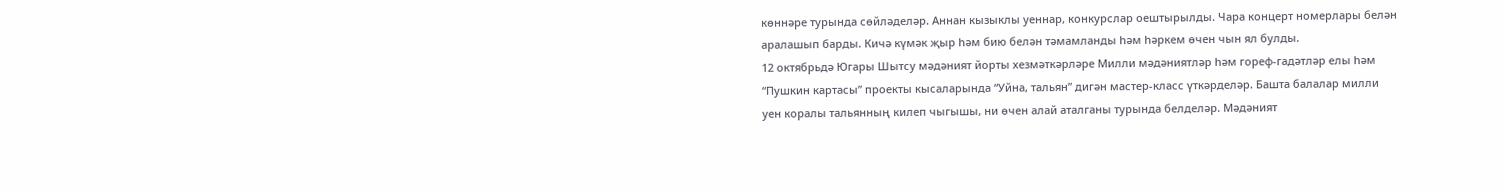көннәре турында сөйләделәр. Аннан кызыклы уеннар, конкурслар оештырылды. Чара концерт номерлары белән аралашып барды. Кичә күмәк җыр һәм бию белән тәмамланды һәм һәркем өчен чын ял булды.
12 октябрьдә Югары Шытсу мәдәният йорты хезмәткәрләре Милли мәдәниятләр һәм гореф-гадәтләр елы һәм “Пушкин картасы” проекты кысаларында “Уйна, тальян” дигән мастер-класс үткәрделәр. Башта балалар милли уен коралы тальянның килеп чыгышы, ни өчен алай аталганы турында белделәр. Мәдәният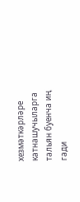хезмәткәрләре катнашучыларга тальян буенча иң гади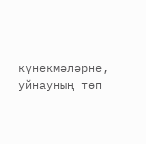күнекмәләрне, уйнауның төп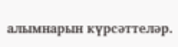алымнарын күрсәттеләр.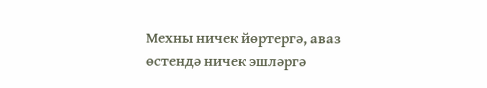Мехны ничек йөртергә, аваз өстендә ничек эшләргә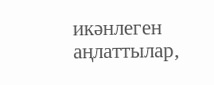икәнлеген аңлаттылар,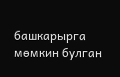башкарырга мөмкин булган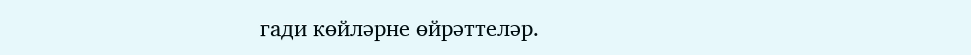гади көйләрне өйрәттеләр.